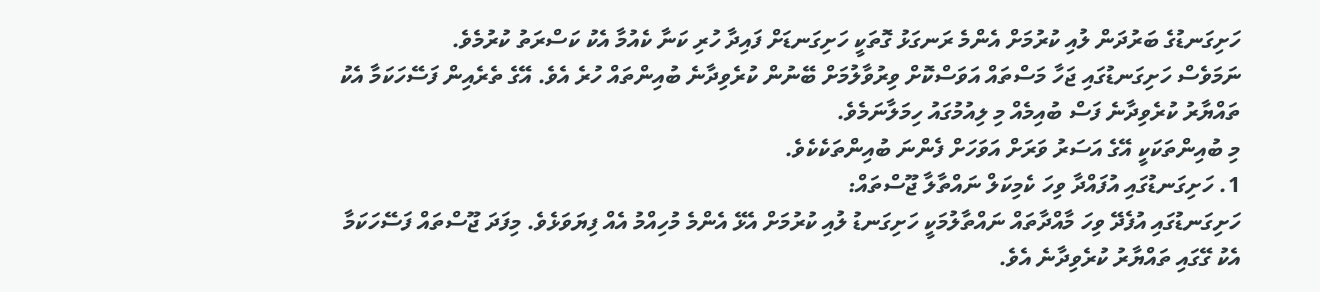ހަށިގަނޑުގެ ބަރުދަން ލުއި ކުރުމަށް އެންމެ ރަނގަޅު ގޮތަކީ ހަށިގަނޑަށް ފައިދާ ހުރި ކަނާ ކެއުމާ އެކު ކަސްރަތު ކުރުމެވެ.
ނަމަވެސް ހަށިގަނޑުގައި ޖަހާ މަސްތައް އަވަސްކޮށް ވިރުވާލުމަށް ބޭނުން ކުރެވިދާނެ ބުއިންތައް ހުރެ އެވެ. އޭގެ ތެރެއިން ފަސޭހަކަމާ އެކު ތައްޔާރު ކުރެވިދާނެ ފަސް ބުއިމެއް މި ލިއުމުގައު ހިމަލާނަމެވެ.
މި ބުއިންތަކަކީ އޭގެ އަސަރު ވަރަށް އަވަހަށް ފެންނަ ބުއިންތަކެކެވެ.
1. ހަށިގަނޑުގައި އުފައްދާ ވިހަ ކެމިކަލް ނައްތާލާ ޖޫސްތައް:
ހަށިގަނޑުގައި އުފެދޭ ވިހަ މާއްދާތައް ނައްތާލުމަކީ ހަށިގަނޑު ލުއި ކުރުމަށް އެޅޭ އެންމެ މުހިއްމު އެއް ފިޔަވަޅެވެ. މިފަދަ ޖޫސްތައް ފަސޭހަކަމާ އެކު ގޭގައި ތައްޔާރު ކުރެވިދާނެ އެވެ.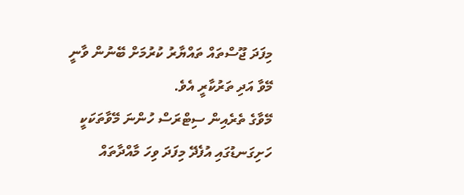މިފަދަ ޖޫސްތައް ތައްޔާރު ކުރުމަށް ބޭނުން ވާނީ މޭވާ އަދި ތަރުކާރީ އެވެ.
މޭވާގެ ތެރެއިން ސިޓްރަސް ހުންނަ މޭވާތަކަކީ ހަށިގަނޑުގައި އުފެދޭ މިފަދަ ވިހަ މާއްދާތައް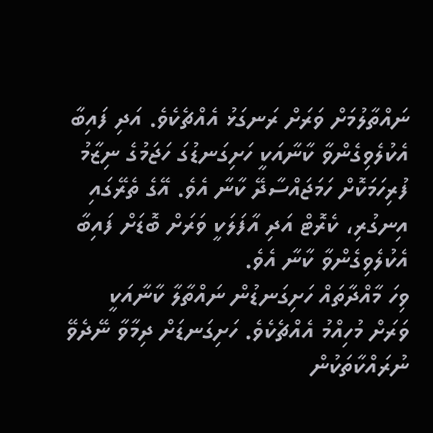ނައްތާލުމަށް ވަރަށް ރަނގަޅު އެއްޗެކެވެ. އަދި ފައިބާ އެކުލެވިގެންވާ ކާނާއަކީ ހަށިގަނޑުގަ ހަޖަމުގެ ނިޒާމު ފުރިހަމަކޮށް ހަމަޖައްސާދޭ ކާނާ އެވެ. އޭގެ ތެރޭގައި އިނގުރި، ކެރޮޓް އަދި އާފަލަކީ ވަރަށް ބޮޑަށް ފައިބާ އެކުލެވިގެންވާ ކާނާ އެވެ.
ވިހަ މާއްދާތައް ހަށިގަނޑުން ނައްތާލާ ކާނާއަކީ ވަރަށް މުހިއްމު އެއްޗެކެވެ. ހަށިގަނޑަށް ދިމާވާ ނޭދެވޭ ނުރައްކާތަކުން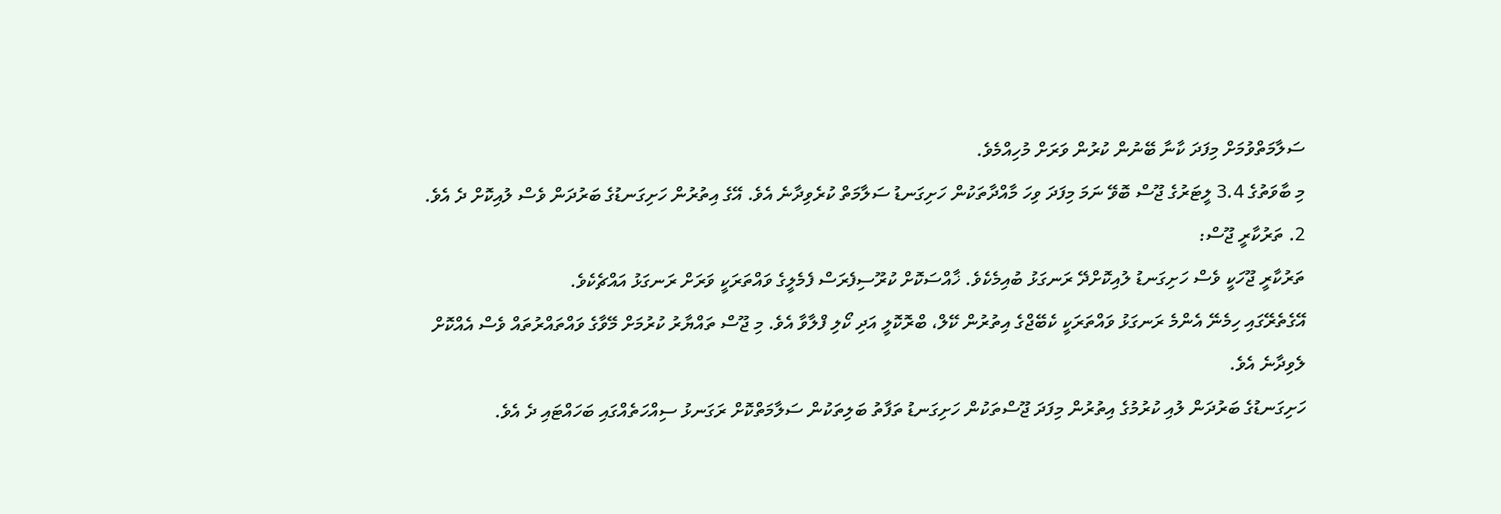ސަލާމަތްވުމަށް މިފަދަ ކާނާ ބޭނުން ކުރުން ވަރަށް މުހިއްމެވެ.
މި ބާވަތުގެ 3.4 ލީޓަރުގެ ޖޫސް ބޮވޭ ނަމަ މިފަދަ ވިހަ މާއްދާތަކުން ހަށިގަނޑު ސަލާމަތް ކުރެވިދާނެ އެވެ. އޭގެ އިތުރުން ހަށިގަނޑުގެ ބަރުދަން ވެސް ލުއިކޮށް ދެ އެވެ.
2. ތަރުކާރީ ޖޫސް:
ތަރުކާރީ ޖޫހަކީ ވެސް ހަށިގަނޑު ލުއިކޮށްދޭ ރަނގަޅު ބުއިމެކެވެ. ޚާއްސަކޮށް ކުރޫސިފެރަސް ފެމެލީގެ ވައްތަރަކީ ވަރަށް ރަނގަޅު އައްޗެކެވެ.
އޭގެތެރޭގައި ހިމެނޭ އެންމެ ރަނގަޅު ވައްތަރަކީ ކެބޭޖްގެ އިތުރުން ކޭލް، ބްރޮކޮލީ އަދި ކޯލި ފްލާވާ އެވެ. މި ޖޫސް ތައްޔާރު ކުރުމަށް މޭވާގެ ވައްތައްރުތައް ވެސް އެއްކޮށް ލެވިދާނެ އެވެ.
ހަށިގަނޑުގެ ބަރުދަން ލުއި ކުރުމުގެ އިތުރުން މިފަދަ ޖޫސްތަކުން ހަށިގަނޑު ތަފާތު ބަލިތަކުން ސަލާމަތްކޮށް ރަގަނޅު ސިއްހަތެއްގައި ބަހައްޓައި ދެ އެވެ.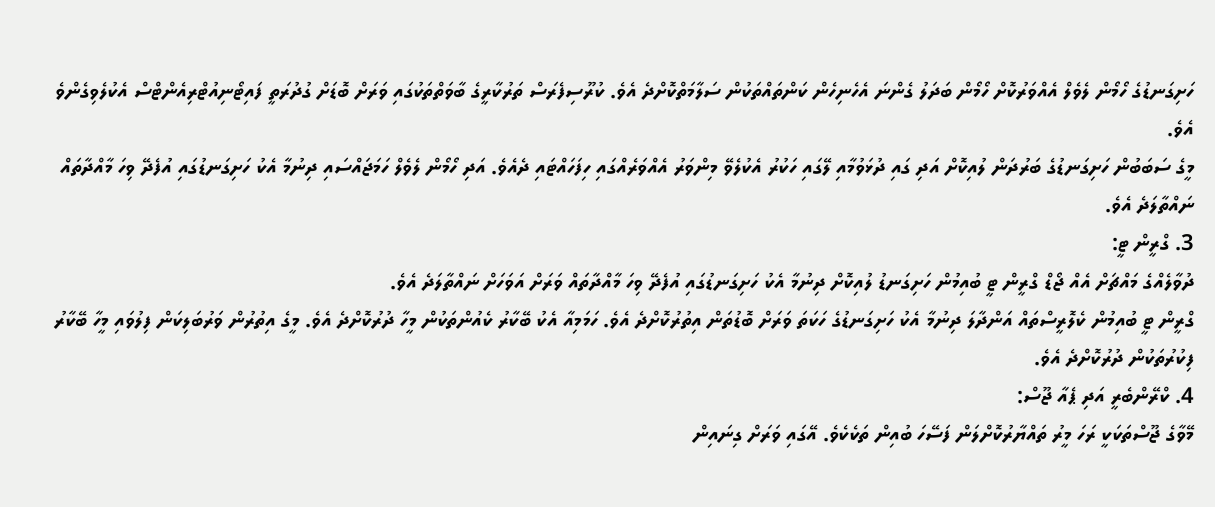ހަށިގަނޑުގެ ހޯމޯން ލެވެލް އެއްވަރުކޮށް ހޯމޯން ބަދަލު ގެންނަ އެހެނިހެން ކަންތައްތަކުން ސަލާމަތްކޮށްދެ އެވެ. ކުރޫސިފެރަސް ތަރުކާރީގެ ބާވަތްތަކުގައި ވަރަށް ބޮޑަށް ގުދުރަތީ ފައިޓޯނިއުޓްރިއެންޓްސް އެކުލެވިގެންވެ އެވެ.
މީގެ ސަބަބުން ހަށިގަނޑުގެ ބަރުދަން ލުއިކޮށް އަދި ގައި ދުޅަވުމާއި ލޭގައި ހަކުރު އެކުލެވޭ މިންވަރު އެއްވަރެއްގައި ހިފަހައްޓައި ދެއެވެ. އަދި ހޯމޯން ލެވެލް ހަމަޖައްސައި ދިނުމާ އެކު ހަށިގަނޑުގައި އުފެދޭ ވިހަ މާއްދާތައް ނައްތާލަދެ އެވެ.
3. ގްރީން ޓީ:
ދުވާލެއްގެ މައްޗަށް އެއް ޖޯޑް ގްރީން ޓީ ބުއިމުން ހަށިގަނޑު ލުއިކޮށް ދިނުމާ އެކު ހަށިގަނޑުގައި އުފެދޭ ވިހަ މާއްދާތައް ވަރަށް އަވަހަށް ނައްތާލަދެ އެވެ.
ގްރީން ޓީ ބުއިމުން ކެލޮރީސްތައް އަންދާލަ ދިނުމާ އެކު ހަށިގަނޑުގެ ހަކަތަ ވަރަށް ބޮޑުތަން އިތުރުކޮށްދެ އެވެ. ހަމަމިއާ އެކު ބޭކާރު ކެއުންތަކުން މީހާ ދުރުކޮށްދެ އެވެ. މީގެ އިތުރުން ވަރުބަލިކަން ފިލުވައި މީހާ ބޭކާރު ފިކުރުތަކުން ދުރުކޮށްދެ އެވެ.
4. ކްރޭންބެރީ އަދި ޕެއާ ޖޫސް:
މޭވާގެ ޖޫސްތަކަކީ ރަހަ މީރު ތައްޔާރުކޮށްލަން ފަސޭހަ ބުއިން ތަކެކެވެ. އޭގައި ވަރަށް ގިނައިން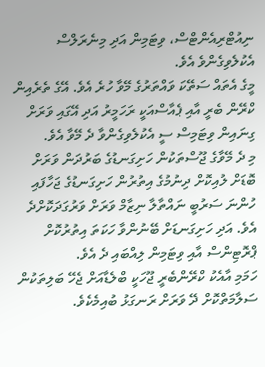ނިއުޓްރިއެންޓްސް، ވިޓަމިން އަދި މިނެރަލްސް އެކުލެވިގެންވެ އެވެ.
މީގެ އެތައް ސަތޭކަ ވައްތަރުގެ މޭވާ ހުރެ އެވެ. އޭގެ ތެރެއިން ކްރޭން ބެރީ އާއި ޕެއާސްއަކީ ރަހަމީރު އަދި އޭގައި ވަރަށް ގިނައިން ވިޓަމިސް ސީ އެކުލެވިގެންވާ ދެ މޭވާ އެވެ.
މި ދެ މޭވާގެ ޖޫސްތަކުން ހަށިގަނޑުގެ ބަރުދަން ވަރަށް ބޮޑަށް ލުއިކޮށް ދިނުމުގެ އިތުރުން ހަށިގަނޑުގެ ޖަހާފައި ހުންނަ ސަރުބީ ނައްތާލާ ނިޒާމް ވަރަށް ވަރުގަދަކޮށްދެ އެވެ. އަދި ހަށިގަނޑަށް ބޭނުންވާ ހަކަތަ އިތުރުކޮށް ޕްރޮޓިންސް އާއި ވިޓަމިން ލިއްބައި ދެ އެވެ.
ހަމަމި އާއެކު ކްރޭންބެރީ ޖޫހަކީ ބްލެޑާއަށް ޖެހޭ ބަލިތަކުން ސަލާމަތްކޮށް ދޭ ވަރަށް ރަނގަޅު ބުއިމެކެވެ.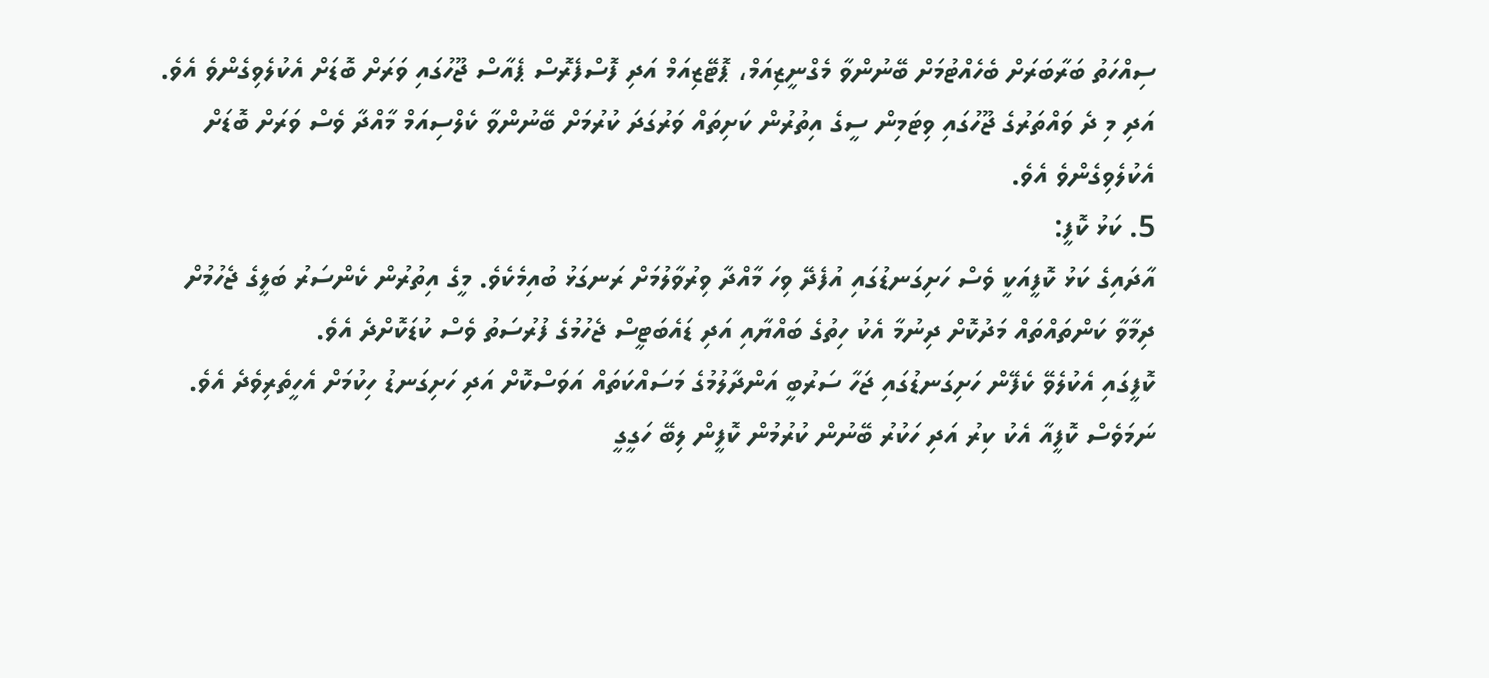ސިއްހަތު ބަރާބަރަށް ބެހެއްޓުމަށް ބޭނުންވާ މެގްނީޒިއަމް، ޕޮޓޭޒިއަމް އަދި ފޮސްފެރޮސް ޕެއާސް ޖޫހުގައި ވަރަށް ބޮޑަށް އެކުލެވިގެންވެ އެވެ. އަދި މި ދެ ވައްތަރުގެ ޖޫހުގައި ވިޓަމިން ސީގެ އިތުރުން ކަށިތައް ވަރުގަދަ ކުރުމަށް ބޭނުންވާ ކެލްސިއަމް މާއްދާ ވެސް ވަރަށް ބޮޑަށް އެކުލެވިގެންވެ އެވެ.
5. ކަޅު ކޮފީ:
އާދައިގެ ކަޅު ކޮފީއަކީ ވެސް ހަށިގަނޑުގައި އުފެދޭ ވިހަ މާއްދާ ވިރުވާލުމަށް ރަނގަޅު ބުއިމެކެވެ. މީގެ އިތުރުން ކެންސަރު ބަލީގެ ޖެހުމުށް ދިމާވާ ކަންތައްތައް މަދުކޮށް ދިނުމާ އެކު ހިތުގެ ބައްޔާއި އަދި ޑައެބަޓީސް ޖެހުމުގެ ފުރުސަތު ވެސް ކުޑަކޮށްދެ އެވެ.
ކޮފީގައި އެކުލެވޭ ކެފޭން ހަށިގަނޑުގައި ޖަހާ ސަރުބީ އަންދާލުމުގެ މަސައްކަތައް އަވަސްކޮށް އަދި ހަށިގަނޑު ހިކުމަށް އެހީތެރިވެދެ އެވެ.
ނަމަވެސް ކޮފީއާ އެކު ކިރު އަދި ހަކުރު ބޭނުން ކުރުމުން ކޮފީން ލިބޭ ހަގީގީ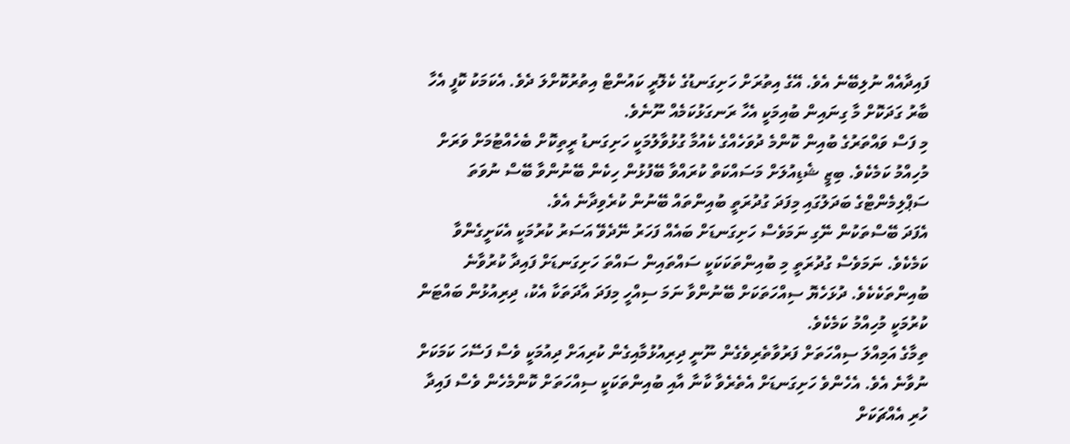ފައިދާއެއް ނުލިބޭނެ އެވެ. އޭގެ އިތުރަށް ހަށިގަނޑުގެ ކެލޮރީ ކައުންޓް އިތުރުކޮށްލަ ދެވެ. އެކަމަކު ކޮފީ އެހާ ބާރު ގަދަކޮށް މާ ގިނައިން ބުއިމަކީ އެހާ ރަނގަޅުކަމެއް ނޫނެވެ.
މި ފަސް ވައްތަރުގެ ބުއިން ކޮންމެ ދުވަހެއްގެ ކެއުމާ ގުޅުވާލުމަކީ ހަށިގަނޑު ރީތިކޮށް ބެހެއްޓުމަށް ވަރަށް މުހިއްމު ކަމެކެވެ. ބިޒީ ޝެޑިއުލަށް މަސައްކަތް ކުރައްވާ ބޭފުޅުން ހިކެން ބޭނުންވާ ބޭސް ނުވަތަ ސަޕްލިމެންޓްގެ ބަދަލުގައި މިފަދަ ގުދުރަތީ ބުއިންތައް ބޭނުން ކުރެވިދާނެ އެވެ.
އެފަދަ ބޭސްތަކުން ނޭގި ނަމަވެސް ހަށިގަނޑަށް ބައެއް ފަހަރު ނޭދެވޭ އަސަރު ކުރުމަކީ އެކަށީގެންވާ ކަމެކެވެ. ނަމަވެސް ގުދުރަތީ މި ބުއިންތަކަކަކީ ސައްތައިން ސައްތަ ހަށިގަނޑަށް ފައިދާ ކުރުވާނެ ބުއިންތަކެކެވެ. ދުޅަހެޔޮ ސިއްހަތަކަށް ބޭނުންވާ ނަމަ ސިއްހީ މިފަދަ އާދަތަކާ އެކު، ދިރިއުޅުން ބައްޓަން ކުރުމަކީ މުހިއްމު ކަމެކެވެ.
ތިމާގެ އަމިއްލަ ސިއްހަތަށް ފަރުވާތެރިވެގެން ނޫނީ ދިރިއުޅުމާއިގެން ކުރިއަށް ދިއުމަކީ ވެސް ފަސޭހަ ކަމަކަށް ނުވާނެ އެވެ. އެހެންވެ ހަށިގަނޑަށް އެތެރެވާ ކާނާ އާއި ބުއިންތަކަކީ ސިއްހަތަށް ކޮންމެހެން ވެސް ފައިދާ ހުރި އެއްޗަކަށް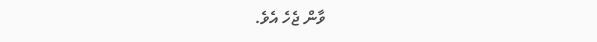ވާން ޖެހެ އެވެ.